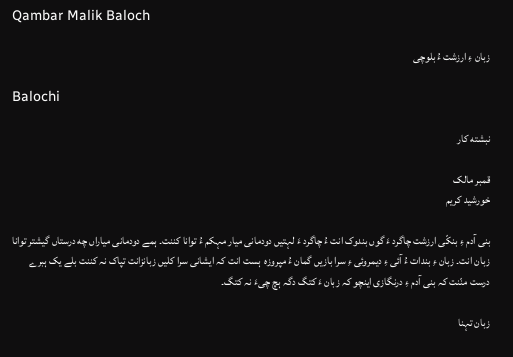Qambar Malik Baloch

زبان ءِ ارزشت ءُ بلوچی

Balochi

نبشته کار

قمبر مالک
خورشید کریم

بنی آدم ءِ بنکّی ارزشت چاگرد ءَ گوں بندوک انت ءُ چاگرد ءَ لہتیں دودمانی میار مہکم ءُ توانا کننت۔ ہمے دودمانی میاراں چه درستاں گیشتر توانا زبان انت۔ زبان ءِ بندات ءُ آئی ءِ دیمروئی ءِ سرا بازیں گمان ءُ مپروزہ  ہست انت کہ ایشانی سرا کلیں زبانزانت تپاک نہ کننت بلے یک ہبرے درست منّنت کہ بنی آدم ءِ درنگازی اینچو کہ زبان ءَ کتگ دگہ ہچ چیءَ نہ کتگ۔

زبان تہنا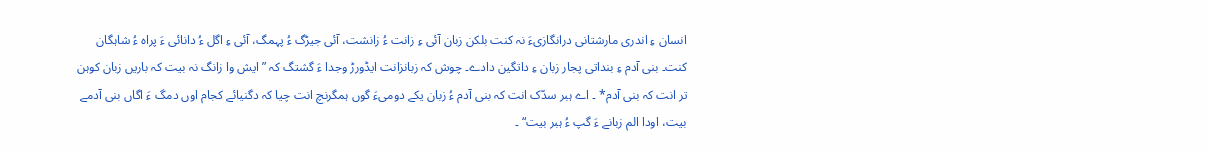انسان ءِ اندری مارشتانی درانگازیءَ نہ کنت بلکن زبان آئی ءِ زانت ءُ زانشت، آئی جیڑگ ءُ پہمگ، آئی ءِ اگل ءُ دانائی ءَ پراہ ءُ شاہگان کنت۔ بنی آدم ءِ بنداتی پجار زبان ءِ داتگین دادے۔ چوش کہ زبانزانت ایڈورڑ وجدا ءَ گشتگ کہ ”ایش وا زانگ نہ بیت کہ باریں زبان کوہن تر انت کہ بنی آدم* ۔ اے ہبر سدّک انت کہ بنی آدم ءُ زبان یکے دومیءَ گوں ہمگرنچ انت چیا کہ دگنیائے کجام اوں دمگ ءَ اگاں بنی آدمے بیت، اودا الم زبانے ءَ گپ ءُ ہبر بیت“ ۔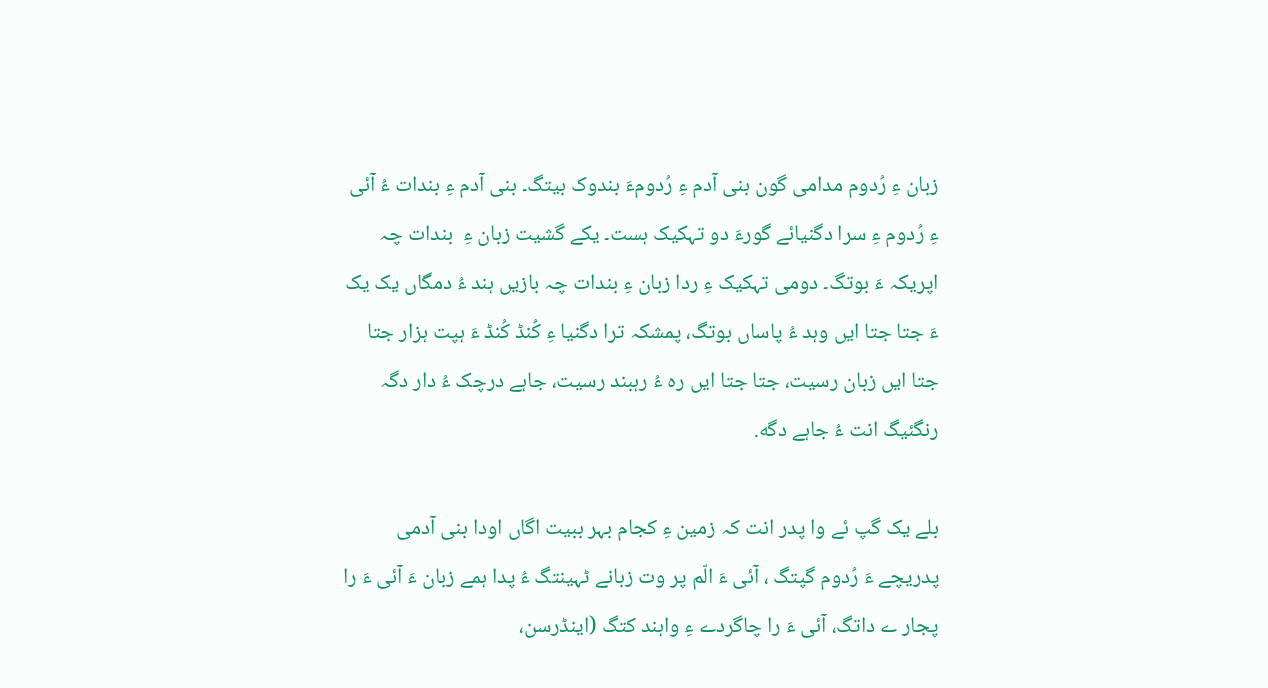زبان ءِ رُدوم مدامی گون بنی آدم ءِ رُدومءَ بندوک بیتگ۔ بنی آدم ءِ بندات ءُ آئی ءِ رُدوم ءِ سرا دگنیائے گورءَ دو تہکیک ہست۔ یکے گشیت زبان ءِ  بندات چہ اپریکہ ءَ بوتگ۔ دومی تہکیک ءِ ردا زبان ءِ بندات چہ بازیں ہند ءُ دمگاں یک یک ءَ جتا جتا ایں وہد ءُ پاساں بوتگ، پمشکہ ترا دگنیا ءِ کُنڈ کُنڈ ءَ ہپت ہزار جتا جتا ایں زبان رسیت، جتا جتا ایں رہ ءُ رہبند رسیت، جاہے درچک ءُ دار دگہ رنگئیگ انت ءُ جاہے دگه.

بلے یک گپ ئے وا پدر انت کہ زمین ءِ کجام بہر ببیت اگاں اودا بنی آدمی پدریچے ءَ رُدوم گپتگ ، آئی ءَ الّم پر وت زبانے ٹہینتگ ءُ پدا ہمے زبان ءَ آئی ءَ را پجار ے داتگ، آئی ءَ را چاگردے ءِ واہند کتگ (اینڈرسن،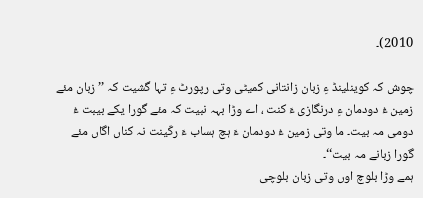2010)۔

چوش کہ کوینلینڈ ءِ زبان زانتانی کمیٹی وتی رپورٹ ءِ تہا گشیت کہ ’’زبان مئے زمین ءُ دودمان ءِ درنگازی ءَ کنت ، اے وڑا بہہ نبیت کہ مئے گورا یکے بیبت ءُ دومی مہ بیت۔ ما وتی زمین ءُ دودمان ءَ ہچ ہساب ءَ رکّینت نہ کناں اگاں مئے گورا زبانے مہ بیت‘‘۔
ہمے وڑا بلوچ اوں وتی زبان بلوچی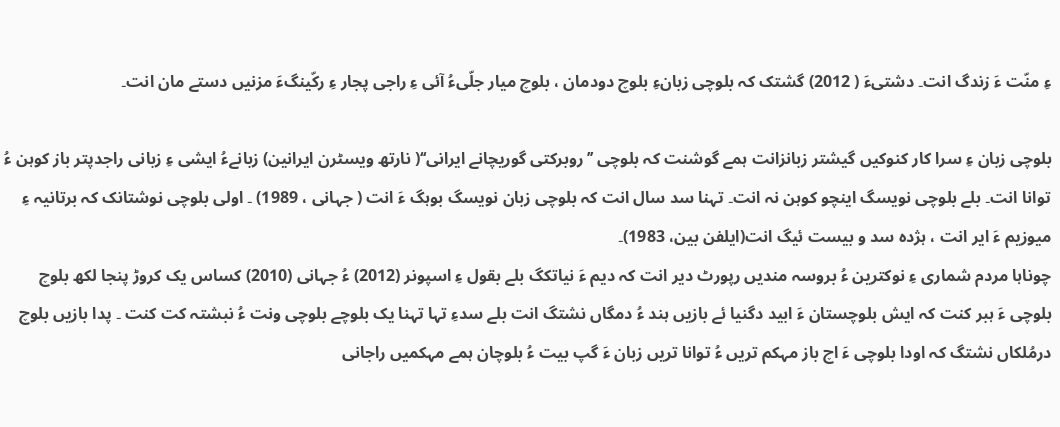ءِ منّت ءَ زندگ انت۔ دشتیءَ ( 2012) گشتک کہ بلوچی زبانءِ بلوچ دودمان ، بلوچ میار جلّیءُ آئی ءِ راجی پجار ءِ رکّینگءَ مزنیں دستے مان انت۔

بلوچی زبان ءِ سرا کار کنوکیں گیشتر زبانزانت ہمے گوشنت کہ بلوچی ’’روبرکتی گوریچانے ایرانی‘‘( نارتھ ویسٹرن ایرانین) زبانےءُ ایشی ءِ زبانی راجدپتر باز کوہن ءُ توانا انت۔ بلے بلوچی نویسگ اینچو کوہن نہ انت۔ تہنا سد سال انت کہ بلوچی زبان نویسگ بوہگ ءَ انت ( جہانی ، 1989) ۔ اولی بلوچی نوشتانک کہ برتانیہ ءِ میوزیم ءَ ایر انت ، ہژدہ سد و بیست ئیگ انت(ایلفن بین، 1983)۔
چوناہا مردم شماری ءِ نوکترین ءُ بروسہ مندیں رپورٹ دیر انت کہ دیم ءَ نیاتکگ بلے بقول ءِ اسپونر (2012) ءُ جہانی (2010) کساس یک کروڑ پنجا لکھ بلوچ بلوچی ءَ ہبر کنت کہ ایش بلوچستان ءَ ابید دگنیا ئے بازیں ہند ءُ دمگاں نشتگ انت بلے سدءِ تہا تہنا یک بلوچے بلوچی ونت ءُ نبشتہ کت کنت ۔ پدا بازیں بلوچ درمُلکاں نشتگ کہ اودا بلوچی ءَ اچ باز مہکم تریں ءُ توانا تریں زبان ءَ گپ بیت ءُ بلوچان ہمے مہکمیں راجانی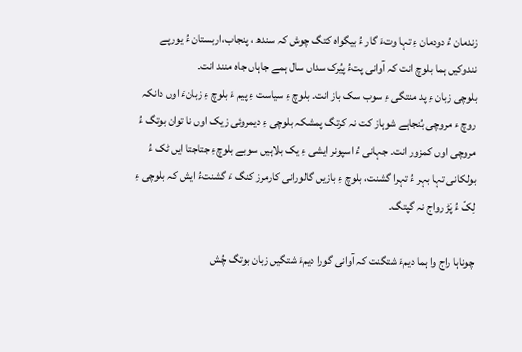زندمان ءُ دودمان ءِ تہا وتءَ گار ءُ بیگواہ کتگ چوش کہ سندھ ، پنجاب،اربستان ءُ یورپے نندوکیں ہما بلوچ انت کہ آوانی پتءُ پیُرک سداں سال ہمے جاہاں جاہ منند انت۔
بلوچی زبان ءِ پد منتگی ءِ سوب سک باز انت۔ بلوچ ءِ سیاست ءِ پیم ءَ بلوچ ءِ زبانءَ اوں دانکہ روچ ء مروچی بُنجاہے شوہاز کت نہ کرتگ پمشکہ بلوچی ءِ دیمروئی زیک اوں نا توان بوتگ ءُ مروچی اوں کمزور انت۔ جہانی ءُ اسپونر ایشی ءِ یک بلاہیں سوبے بلوچءِ جتاجتا ایں ٹک ءُ بولکانی تہا بہر ءُ تہرا گشنت، بلوچ ءِ بازیں گالورانی کارمرز کنگ ءَ گشنتءُ ایش کہ بلوچی ءِ لِکّ ءُ پَڑ رواج نہ گپتگ۔

چوناہا راج وا ہما دیمءَ شتگنت کہ آوانی گورا دیمءَ شتگیں زبان بوتگ چُش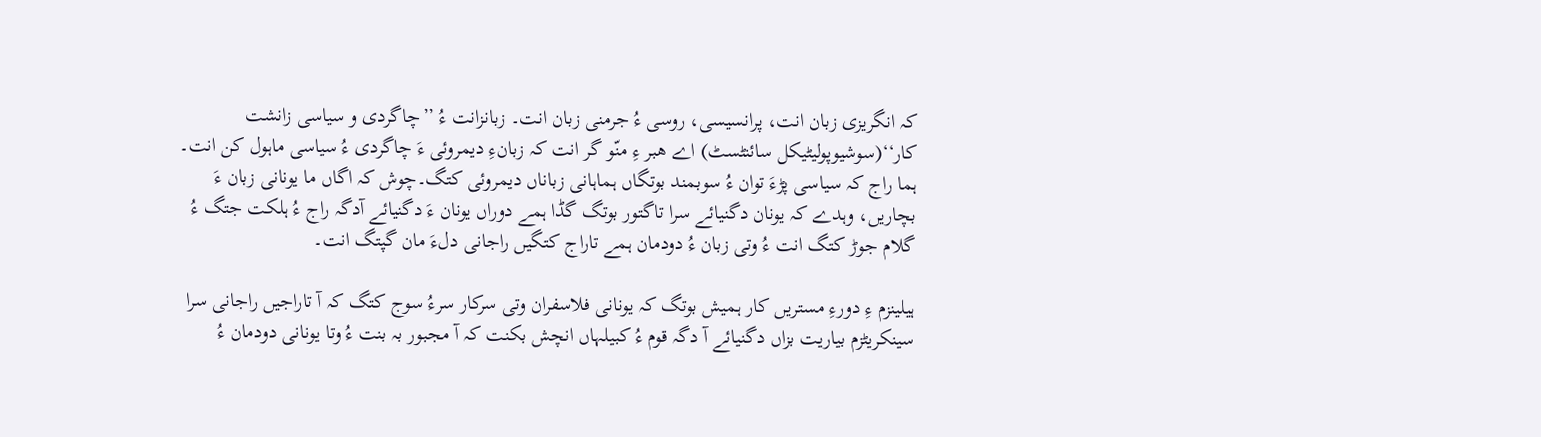کہ انگریزی زبان انت، پرانسیسی، روسی ءُ جرمنی زبان انت۔ زبانزانت ءُ ’’چاگردی و سیاسی زانشت کار‘‘(سوشیوپولیٹیکل سائنٹسٹ) اے ھبر ءِ منّو گر انت کہ زبانءِ دیمروئی ءَ چاگردی ءُ سیاسی ماہول کن انت۔ ہما راج کہ سیاسی پڑءَ توان ءُ سوبمند بوتگاں ہماہانی زباناں دیمروئی کتگ۔چوش کہ اگاں ما یونانی زبان ءَ بچاریں، وہدے کہ یونان دگنیائے سرا تاگتور بوتگ گڈا ہمے دوراں یونان ءَ دگنیائے آدگہ راج ءُ ہلکت جتگ ءُ گلام جوڑ کتگ انت ءُ وتی زبان ءُ دودمان ہمے تاراج کتگیں راجانی دلءَ مان گپتگ انت۔

ہیلینزم ءِ دورءِ مستریں کار ہمیش بوتگ کہ یونانی فلاسفران وتی سرکار سرءُ سوج کتگ کہ آ تاراجیں راجانی سرا سینکریٹزم بیاریت بزاں دگنیائے آ دگہ قوم ءُ کبیلہاں انچش بکنت کہ آ مجبور بہ بنت ءُ وتا یونانی دودمان ءُ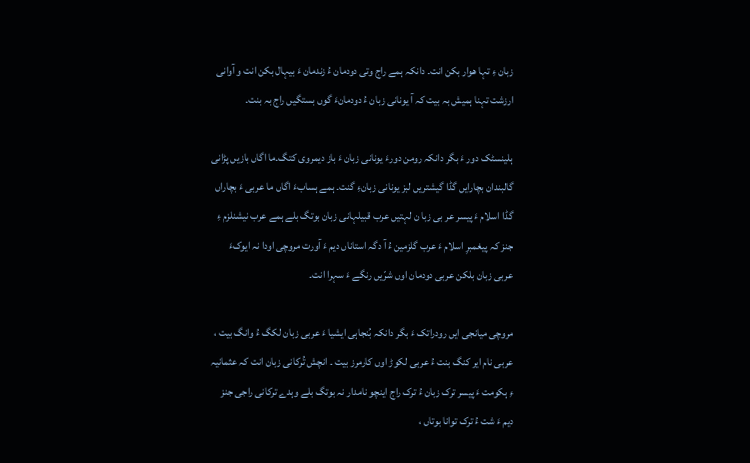زبان ءِ تہا ھوار بکن انت۔ دانکہ ہمے راج وتی دودمان ءُ زندمان ءَ بیہال بکن انت و آوانی ارزشت تہنا ہمیش بہ بیت کہ آ یونانی زبان ءُ دودمانءَ گوں بستگیں راج بہ بنت۔

ہلینسٹک دور ءَ بگر دانکہ رومن دورءَ یونانی زبان ءَ باز دیمروی کتگ۔ما اگاں بازیں پڑانی گالبندان بچارایں گڈا گیشتریں لبز یونانی زبانءِ گنت۔ ہمے ہسابءَ اگاں ما عربی ءَ بچاراں گڈا اسلام ءَ پیسر عر بی زبا ن لہتیں عرب قبیلہانی زبان بوتگ بلے ہمے عرب نیشنلزم ءِ جنز کہ پیغمبرِ اسلام ءَ عرب گلزمین ءُ آ دگہ استاناں دیم ءَ آورت مروچی اودا نہ ایوکءَ عربی زبان بلکن عربی دودمان اوں شرّیں رنگے ءَ سہرا انت۔

مروچی میانجی ایں رودراتک ءَ بگر دانکہ بُنجاہی ایشیا ءَ عربی زبان لکگ ءُ وانگ بیت ، عربی نام ایر کنگ بنت ءُ عربی لکوڑ اوں کارمرز بیت ۔ انچش تُرکانی زبان انت کہ عثمانیہ ءِ ہکومت ءَ پیسر ترک زبان ءُ ترک راج اینچو نامدار نہ بوتگ بلے وہدے ترکانی راجی جنز دیم ءَ شت ءُ ترک توانا بوتاں ،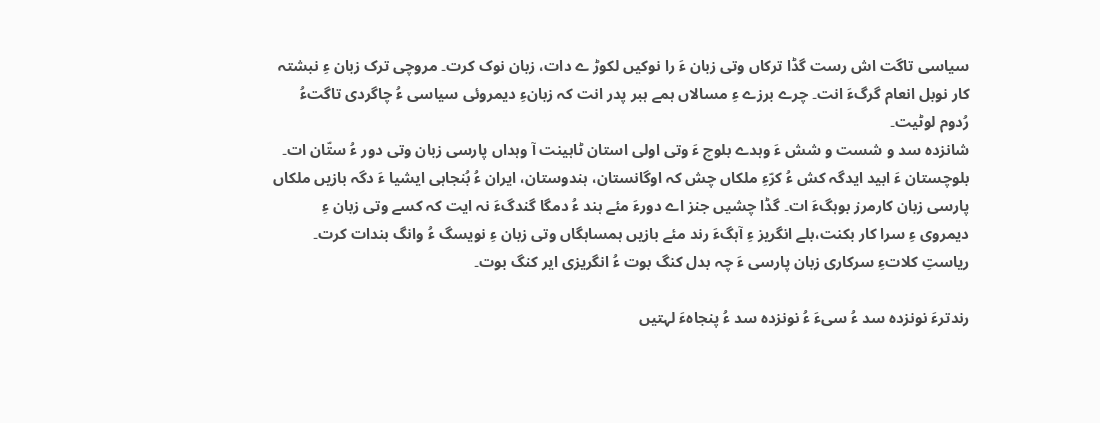سیاسی تاگت اش رست گڈا ترکاں وتی زبان ءَ را نوکیں لکوڑ ے دات، زبان نوک کرت۔ مروچی ترک زبان ءِ نبشتہ کار نوبل انعام گرگءَ انت۔ چرے برزے ءِ مسالاں ہمے ہبر پدر انت کہ زبانءِ دیمروئی سیاسی ءُ چاگردی تاگتءُ رُدوم لوٹیت۔
شانزدہ سد و شست و شش ءَ وہدے بلوچ ءَ وتی اولی استان ٹاہینت آ وہداں پارسی زبان وتی دور ءُ ستّان ات۔ بلوچستان ءَ ابید ایدگہ کش ءُ کرّءِ ملکاں چش کہ اوگانستان، ہندوستان، ایران ءُ بُنجاہی ایشیا ءَ دگہ بازیں ملکاں پارسی زبان کارمرز بوہگءَ ات۔ گڈا چشیں جنز اے دورءَ مئے ہند ءُ دمگا گندگءَ نہ ایت کہ کسے وتی زبان ءِ دیمروی ءِ سرا کار بکنت،بلے انگریز ءِ آہگءَ رند مئے بازیں ہمساہگاں وتی زبان ءِ نویسگ ءُ وانگ بندات کرت۔ ریاستِ کلاتءِ سرکاری زبان پارسی ءَ چہ بدل کنگ بوت ءُ انگریزی ایر کنگ بوت۔

رندترءَ نونزدہ سد ءُ سیءَ ءُ نونزدہ سد ءُ پنجاہءَ لہتیں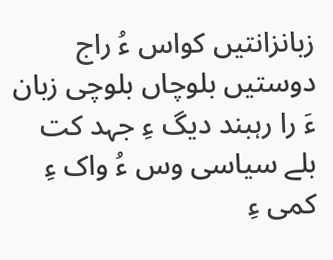زبانزانتیں کواس ءُ راج دوستیں بلوچاں بلوچی زبان ءَ را رہبند دیگ ءِ جہد کت بلے سیاسی وس ءُ واک ءِ کمی ءِ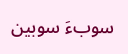سوبءَ سوبین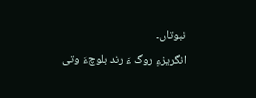نبوتاں۔
انگریزءِ روگ ءَ رند بلوچءَ وتی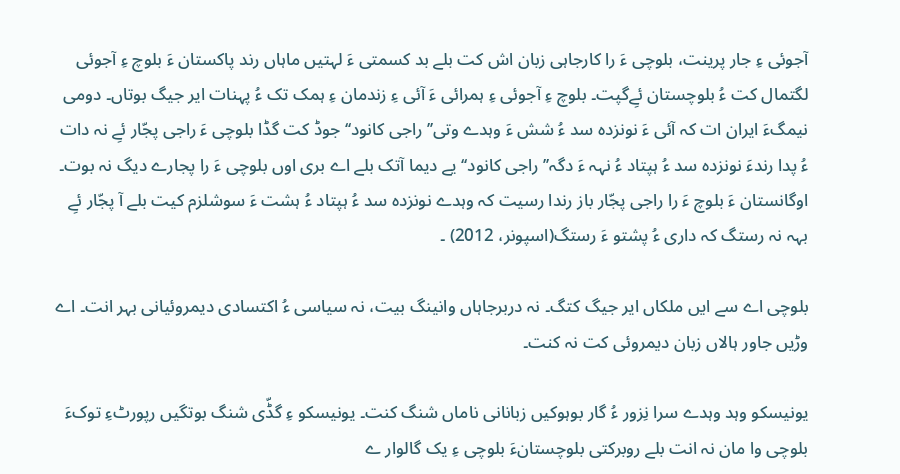آجوئی ءِ جار پرینت، بلوچی ءَ را کارجاہی زبان اش کت بلے بد کسمتی ءَ لہتیں ماہاں رند پاکستان ءَ بلوچ ءِ آجوئی لگتمال کت ءُ بلوچستان ئےِگپت۔ بلوچ ءِ آجوئی ءِ ہمرائی ءَ آئی ءِ زندمان ءِ ہمک تک ءُ پہنات ایر جیگ بوتاں۔ دومی نیمگءَ ایران ات کہ آئی ءَ نونزدہ سد ءُ شش ءَ وہدے وتی’’ راجی کانود‘‘ جوڈ کت گڈا بلوچی ءَ راجی پجّار ئےِ نہ دات ءُ پدا رندءَ نونزدہ سد ءُ ہپتاد ءُ نہہ ءَ دگہ’’ راجی کانود‘‘ یے دیما آتک بلے اے بری اوں بلوچی ءَ را پجارے دیگ نہ بوت۔ اوگانستان ءَ بلوچ ءَ را راجی پجّار باز رندا رسیت کہ وہدے نونزدہ سد ءُ ہپتاد ءُ ہشت ءَ سوشلزم کیت بلے آ پجّار ئےِ بہہ نہ رستگ کہ داری ءُ پشتو ءَ رستگ(اسپونر، 2012) ۔

بلوچی اے سے ایں ملکاں ایر جیگ کتگ۔ نہ دربرجاہاں وانینگ بیت، نہ سیاسی ءُ اکتسادی دیمروئیانی بہر انت۔ اے وڑیں جاور ہالاں زبان دیمروئی کت نہ کنت۔

یونیسکو وہد وہدے سرا نِزور ءُ گار بوہوکیں زبانانی ناماں شنگ کنت۔ یونیسکو ءِ گڈّی شنگ بوتگیں رپورٹءِ توکءَ بلوچی وا مان نہ انت بلے روبرکتی بلوچستانءَ بلوچی ءِ یک گالوار ے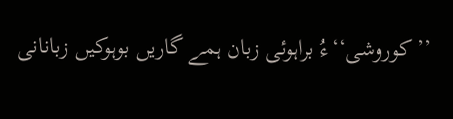’’کوروشی‘‘ءُ براہوئی زبان ہمے گاریں بوہوکیں زبانانی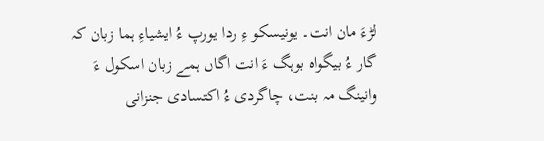لڑءَ مان انت۔ یونیسکو ءِ ردا یورپ ءُ ایشیاءِ ہما زبان کہ گار ءُ بیگواہ بوہگ ءَ انت اگاں ہمے زبان اسکول ءَ وانینگ مہ بنت، چاگردی ءُ اکتسادی جنزانی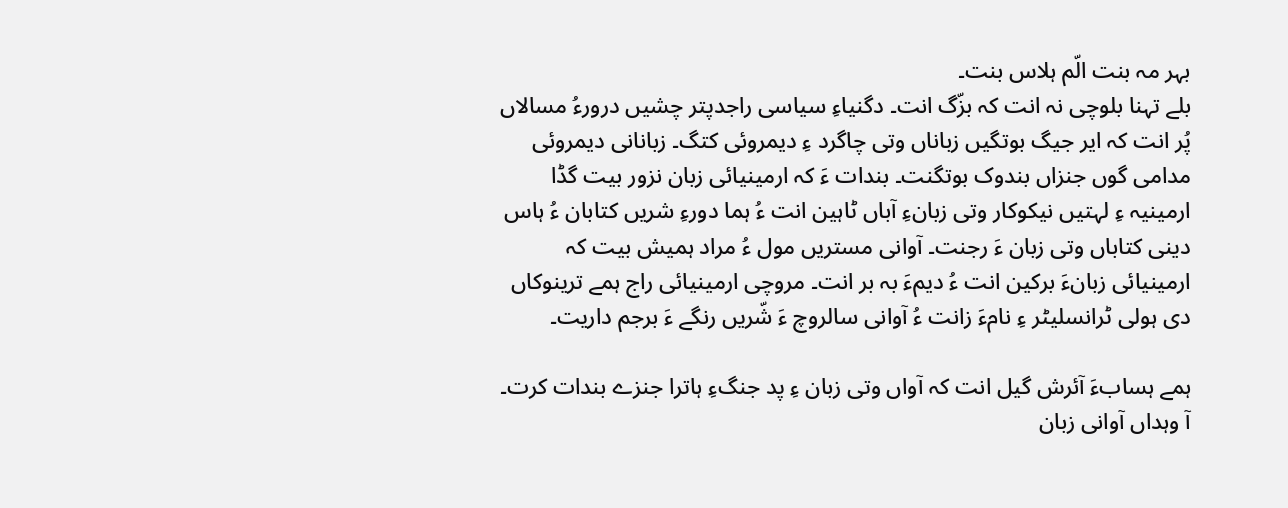بہر مہ بنت الّم ہلاس بنت۔
بلے تہنا بلوچی نہ انت کہ بزّگ انت۔ دگنیاءِ سیاسی راجدپتر چشیں درورءُ مسالاں پُر انت کہ ایر جیگ بوتگیں زباناں وتی چاگرد ءِ دیمروئی کتگ۔ زبانانی دیمروئی مدامی گوں جنزاں بندوک بوتگنت۔ بندات ءَ کہ ارمینیائی زبان نزور بیت گڈا ارمینیہ ءِ لہتیں نیکوکار وتی زبانءِ آباں ٹاہین انت ءُ ہما دورءِ شریں کتابان ءُ ہاس دینی کتاباں وتی زبان ءَ رجنت۔ آوانی مستریں مول ءُ مراد ہمیش بیت کہ ارمینیائی زبانءَ برکین انت ءُ دیمءَ بہ بر انت۔ مروچی ارمینیائی راج ہمے ترینوکاں دی ہولی ٹرانسلیٹر ءِ نامءَ زانت ءُ آوانی سالروچ ءَ شّریں رنگے ءَ برجم داریت۔

ہمے ہسابءَ آئرش گیل انت کہ آواں وتی زبان ءِ پد جنگءِ ہاترا جنزے بندات کرت۔ آ وہداں آوانی زبان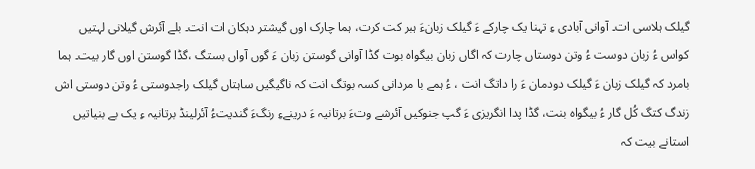گیلک ہلاسی ات۔ آوانی آبادی ءِ تہنا یک چارکے ءَ گیلک زبانءَ ہبر کت کرت، ہما چارک اوں گیشتر دہکان ات انت۔ بلے آئرش گیلانی لہتیں کواس ءُ زبان دوست ءُ وتن دوستاں چارت کہ اگاں زبان بیگواہ بوت گڈا آوانی گوستن زبان ءَ گوں آواں بستگ ،گڈا گوستن اوں گار بیت۔ ہما بامرد کہ گیلک زبان ءَ گیلک دودمان ءَ را داتگ انت ، ءُ ہمے با مردانی کسہ بوتگ انت کہ ناگیگیں ساہتاں گیلک راجدوستی ءُ وتن دوستی اش زندگ کتگ کُل گار ءُ بیگواہ بنت، گڈا پدا انگریزی ءَ گپ جنوکیں آئرشے وتءَ برتانیہ ءَ درینےءِ رنگءَ گندیتءُ آئرلینڈ برتانیہ ءِ یک بے بنیاتیں استانے بیت کہ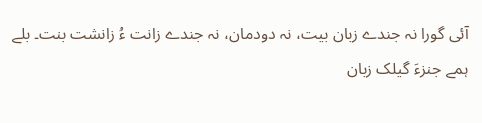آئی گورا نہ جندے زبان بیت، نہ دودمان، نہ جندے زانت ءُ زانشت بنت۔ بلے ہمے جنزءَ گیلک زبان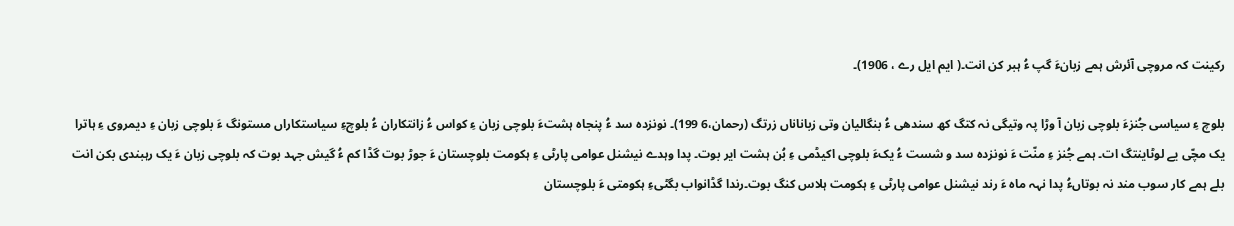رکینت کہ مروچی آئرش ہمے زبانءَ گپ ءُ ہبر کن انت۔( ایم ایل رے ، 1906)۔

بلوچ ءِ سیاسی جُنزءَ بلوچی زبان آ وڑا پہ وتیگی نہ کتگ کھ سندھی ءُ بنگالیان وتی زباناناں زرتگ (رحمان،6 199)۔ نونزدہ سد ءُ پنجاہ ہشتءَ بلوچی زبان ءِ کواس ءُ زانتکاران ءُ بلوچءِ سیاستکاراں مستونگ ءَ بلوچی زبان ءِ دیمروی ءِ ہاترا یک مچّی یے لوٹاینتگ ات۔ ہمے جُنز ءِ منّت ءَ نونزدہ سد و شست ءُ یکءَ بلوچی اکیڈمی ءِ بُن ہشت ایر بوت۔ پدا وہدے نیشنل عوامی پارٹی ءِ ہکومت بلوچستان ءَ جوڑ بوت گڈا کم ءُ گیش جہد بوت کہ بلوچی زبان ءَ یک رہبندی بکن انت بلے ہمے کار سوب مند نہ بوتاںءُ پدا نہہ ماہ ءَ رند نیشنل عوامی پارٹی ءِ ہکومت ہلاس کنگ بوت۔رندا گڈانواب بگٹیءِ ہکومتی ءَ بلوچستان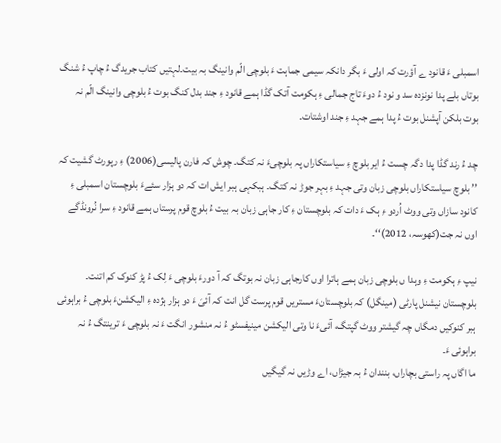اسمبلی ءَ قانود ے آؤرت کہ اولی ءَ بگر دانکہ سیمی جماہت ءَ بلوچی الّم وانینگ بہ بیت۔لہتیں کتاب جریدگ ءُ چاپ ءُ شنگ بوتاں بلے پدا نونزدہ سد و نود ءُ دوءَ تاج جمالی ءِ ہکومت آتک گڈا ہمے قانود ءِ جند بدل کنگ بوت ءُ بلوچی وانینگ الّم نہ بوت بلکن آپشنل بوت ءُ پدا ہمے جہد ءِ جند اوشتات۔

چد ءُ رند گڈا پدا دگہ چست ءُ ایر بلوچ ءِ سیاستکاراں پہ بلوچیءَ نہ کتگ۔ چوش کہ فارن پالیسی(2006) ءِ رپورٹ گشیت کہ ’’ بلوچ سیاستکاراں بلوچی زبان وتی جہد ءِ بہر جوڑ نہ کتگ۔ ہبکہی ہبر ایش ات کہ دو ہزار سئےءَ بلوچستان اسمبلی ءِ کانود سازاں وتی ووٹ اُردو ءِ ہک ءَ دات کہ بلوچستان ءِ کار جاہی زبان بہ بیت ءُ بلوچ قوم پرستاں ہمے قانود ءِ سرا نُرونڈگے اوں نہ جت(کھوسہ، 2012)‘‘۔

نیپ ءِ ہکومت ءِ وہدا ں بلوچی زبان ہمے ہاترا اوں کارجاہی زبان نہ بوتگ کہ آ دورءَ بلوچی ءَ لِک ءُ پڑ کنوک کم اتنت۔ بلوچستان نیشنل پارٹی (مینگل) کہ بلوچستانءَ مستریں قوم پرست گل انت کہ آئیَ ءَ دو ہزار ہژدہ ءِ الیکشنءَ بلوچی ءُ براہوئی ہبر کنوکیں دمگاں چہ گیشتر ووٹ گپتگ، آئیءَ نا وتی الیکشن مینیفسٹو ءُ نہ منشور انگت ءَ نہ بلوچی ءَ ترینتگ ءُ نہ براہوئی ءَ۔
ما اگاں پہ راستی بچاراں، بنندان ءُ بہ جیڑاں، اے وڑیں نہ گیگیں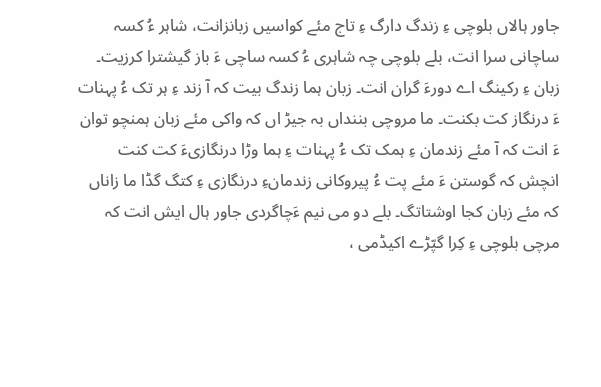جاور ہالاں بلوچی ءِ زندگ دارگ ءِ تاج مئے کواسیں زبانزانت، شاہر ءُ کسہ ساچانی سرا انت، بلے بلوچی چہ شاہری ءُ کسہ ساچی ءَ باز گیشترا کرزیت۔ زبان ءِ رکینگ اے دورءَ گران انت۔ زبان ہما زندگ بیت کہ آ زند ءِ ہر تک ءُ پہنات ءَ درنگاز کت بکنت۔ ما مروچی بننداں بہ جیڑ اں کہ واکی مئے زبان ہمنچو توان ءَ انت کہ آ مئے زندمان ءِ ہمک تک ءُ پہنات ءِ ہما وڑا درنگازیءَ کت کنت انچش کہ گوستن ءَ مئے پت ءُ پیروکانی زندمانءِ درنگازی ءِ کتگ گڈا ما زاناں کہ مئے زبان کجا اوشتاتگ۔ بلے دو می نیم ءَچاگردی جاور ہال ایش انت کہ مرچی بلوچی ءِ کِرا گپّڑے اکیڈمی ،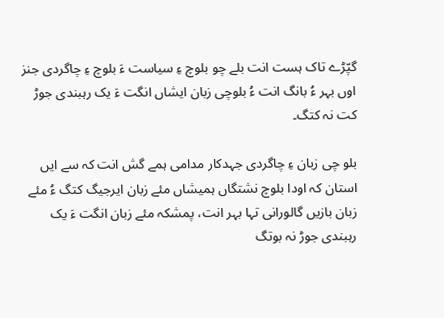گپّڑے تاک ہست انت بلے چو بلوچ ءِ سیاست ءَ بلوچ ءِ چاگردی جنز اوں بہر ءُ بانگ انت ءُ بلوچی زبان ایشاں انگت ءَ یک رہبندی جوڑ کت نہ کتگ۔

بلو چی زبان ءِ چاگردی جہدکار مدامی ہمے گش انت کہ سے ایں استان کہ اودا بلوچ نشتگاں ہمیشاں مئے زبان ایرجیگ کتگ ءُ مئے زبان بازیں گالورانی تہا بہر انت، پمشکہ مئے زبان انگت ءَ یک رہبندی جوڑ نہ بوتگ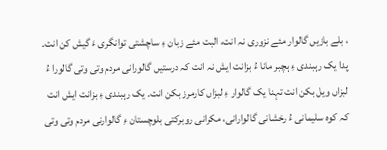، بلے بازیں گالوار مئے نزوری نہ انت، البت مئے زبان ءِ ساچشتی توانگری ءَ گیش کن انت۔ پدا یک رہبندی ءِ ہچبر مانا ءُ بزانت ایش نہ انت کہ درستیں گالورانی مردم وتی وتی گالورا ءُ لبزاں ویل بکن انت تہنا یک گالوار ءِ لبزاں کارمرز بکن انت۔ یک رہبندی ءِ بزانت ایش انت کہ کوہ سلیمانی ءُ رخشانی گالوارانی، مکرانی روبرکتی بلوچستان ءِ گالوارنی مردم وتی وتی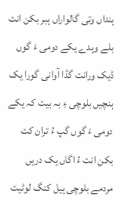ہنداں وتی گالواراں ہبر بکن انت بلے وہدے یکے دومی ءَ گوں ڈیک ورانت گڈا آوانی گورا یک ہنچیں بلوچی ءِ بہ بیت کہ یکے دومی ءَ گوں گپ ءُ تران کت بکن انت ءُ اگاں یک دریں مردمے بلوچی ہیل کنگ لوٹیت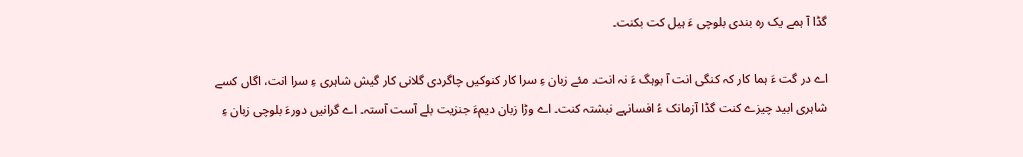گڈا آ ہمے یک رہ بندی بلوچی ءَ ہیل کت بکنت۔

اے در گت ءَ ہما کار کہ کنگی انت آ بوہگ ءَ نہ انت۔ مئے زبان ءِ سرا کار کنوکیں چاگردی گلانی کار گیش شاہری ءِ سرا انت، اگاں کسے شاہری ابید چیزے کنت گڈا آزمانک ءُ افسانہے نبشتہ کنت۔ اے وڑا زبان دیمءَ جنزیت بلے آست آستہ۔ اے گرانیں دورءَ بلوچی زبان ءِ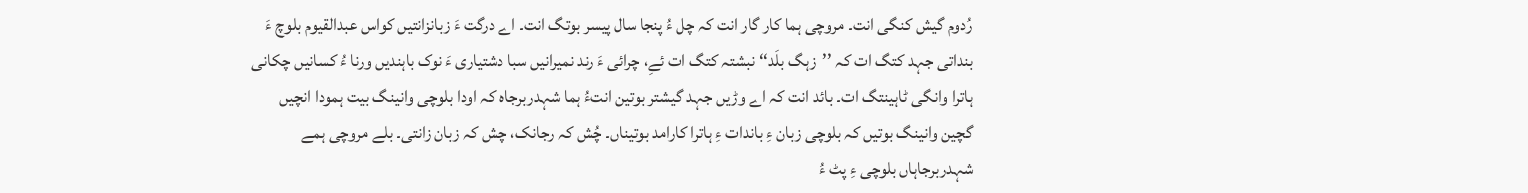رُدوم گیش کنگی انت۔ مروچی ہما کار گار انت کہ چل ءُ پنجا سال پیسر بوتگ انت۔ اے درگت ءَ زبانزانتیں کواس عبدالقیوم بلوچ ءَ بنداتی جہد کتگ ات کہ ’’زہگ بلَد‘‘ نبشتہ کتگ ات ئےِ، چرائی ءَ رند نمیرانیں سبا دشتیاری ءَ نوک باہندیں ورنا ءُ کسانیں چکانی ہاترا وانگی ٹاہینتگ ات۔ بائد انت کہ اے وڑیں جہد گیشتر بوتین انتءُ ہما شہدربرجاہ کہ اودا بلوچی وانینگ بیت ہمودا انچیں گچین وانینگ بوتیں کہ بلوچی زبان ءِ باندات ءِ ہاترا کارامد بوتیناں۔ چُش کہ رجانک، چش کہ زبان زانتی۔ بلے مروچی ہمے شہدربرجاہاں بلوچی ءِ پٹ ءُ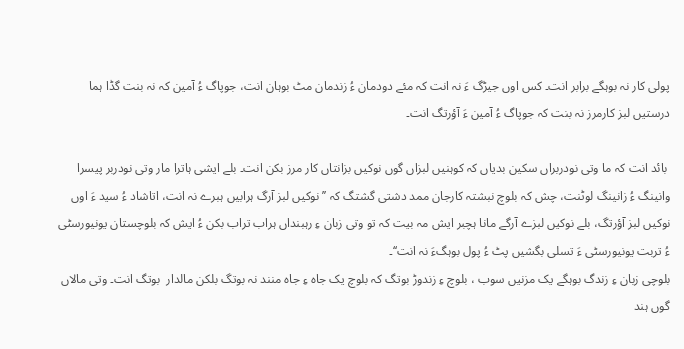پولی کار نہ بوہگے برابر انت۔ کس اوں جیڑگ ءَ نہ انت کہ مئے دودمان ءُ زندمان مٹ بوہان انت، جوپاگ ءُ آمین کہ نہ بنت گڈا ہما درستیں لبز کارمرز نہ بنت کہ جوپاگ ءُ آمین ءَ آؤرتگ انت۔

 بائد انت کہ ما وتی نودربراں سکین بدیاں کہ کوہنیں لبزاں گوں نوکیں بزانتاں کار مرز بکن انت۔ بلے ایشی ہاترا مار وتی نودربر پیسرا وانینگ ءُ زانینگ لوٹنت، چش کہ بلوچ نبشتہ کارجان ممد دشتی گشتگ کہ ’’ نوکیں لبز آرگ ہرابیں ہبرے نہ انت، اتاشاد ءُ سید ءَ اوں نوکیں لبز آؤرتگ، بلے نوکیں لبزے آرگے مانا ہچبر ایش مہ بیت کہ تو وتی زبان ءِ رہبنداں ہراب تراب بکن ءُ ایش کہ بلوچستان یونیورسٹی ءُ تربت یونیورسٹی ءَ تسلی بگشیں پٹ ءُ پول بوہگءَ نہ انت‘‘۔
بلوچی زبان ءِ زندگ بوہگے یک مزنیں سوب ، بلوچ ءِ زندوڑ بوتگ کہ بلوچ یک جاہ ءِ جاہ منند نہ بوتگ بلکن مالدار  بوتگ انت۔ وتی مالاں گوں ہند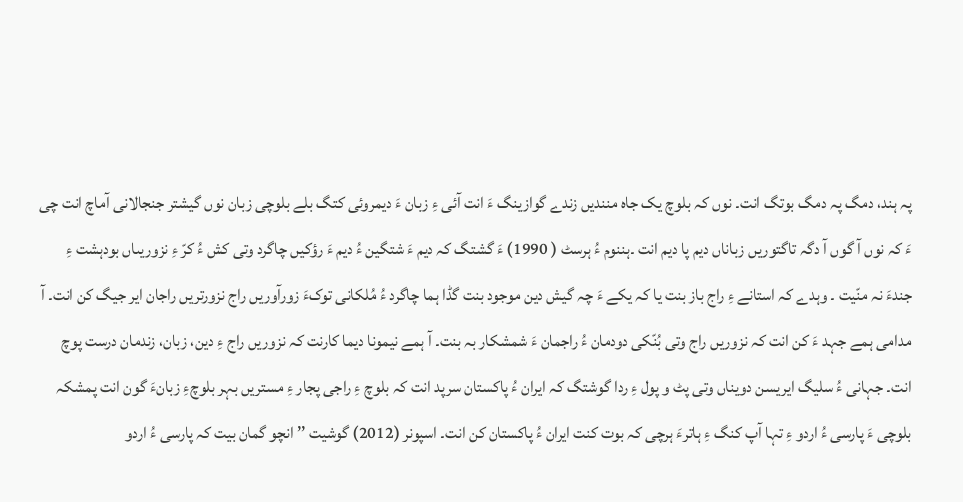پہ ہند، دمگ پہ دمگ بوتگ انت۔ نوں کہ بلوچ یک جاہ منندیں زندے گوازینگ ءَ انت آئی ءِ زبان ءَ دیمروئی کتگ بلے بلوچی زبان نوں گیشتر جنجالانی آماچ انت چی ءَ کہ نوں آ گوں آ دگہ تاگتوریں زباناں دیم پا دیم انت ۔ہننوم ءُ ہرسٹ ( 1990) ءَ گشتگ کہ دیم ءَ شتگین ءُ دیم ءَ رؤکیں چاگرد وتی کش ءُ کرّ ءِ نزوریںاں بودہشت ءِ جندءَ نہ منّیت ۔ وہدے کہ استانے ءِ راج باز بنت یا کہ یکے ءَ چہ گیش دین موجود بنت گڈا ہما چاگرد ءُ مُلکانی توکءَ زورآوریں راج نزورتریں راجان ایر جیگ کن انت۔ آ مدامی ہمے جہد ءَ کن انت کہ نزوریں راج وتی بُنّکی دودمان ءُ راجمان ءَ شمشکار بہ بنت۔ آ ہمے نیمونا دیما کارنت کہ نزوریں راج ءِ دین، زبان، زندمان درست پوچ انت۔ جہانی ءُ سلیگ ایریسن دویناں وتی پٹ و پول ءِ ردا گوشتگ کہ ایران ءُ پاکستان سرپد انت کہ بلوچ ءِ راجی پجار ءِ مستریں بہر بلوچءِ زبانءَ گون انت پمشکہ بلوچی ءَ پارسی ءُ اردو ءِ تہا آپ کنگ ءِ ہاترءَ ہرچی کہ بوت کنت ایران ءُ پاکستان کن انت۔ اسپونر (2012) گوشیت ’’ انچو گمان بیت کہ پارسی ءُ اردو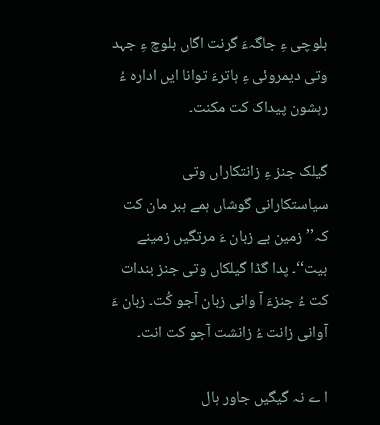بلوچی ءِ جاگہءَ گرنت اگاں بلوچ ءِ جہد وتی دیمروئی ءِ ہاترءَ توانا ایں ادارہ ءُ رہشون پیداک کت مکنت۔

گیلک جنز ءِ زانتکاراں وتی سیاستکارانی گوشاں ہمے ہبر مان کت کہ’’زمین بے زبان ءَ مرتگیں زمینے بیت‘‘۔ پدا گڈا گیلکاں وتی جنز بندات کت ءُ جنزءَ آ وانی زبان آجو کُت۔ زبان ءَ آوانی زانت ءُ زانشت آجو کت انت۔

ا ے نہ گیگیں جاور ہال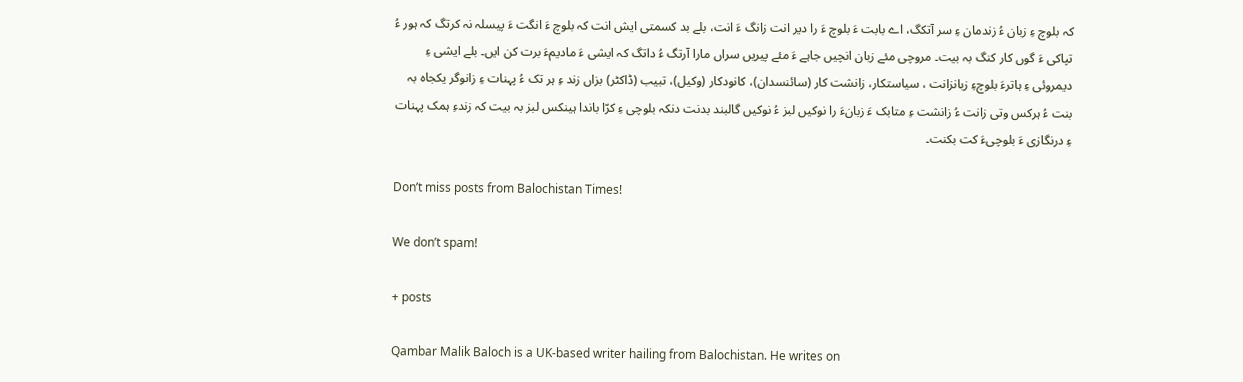کہ بلوچ ءِ زبان ءُ زندمان ءِ سر آتکگ، اے بابت ءَ بلوچ ءَ را دیر انت زانگ ءَ انت، بلے بد کسمتی ایش انت کہ بلوچ ءَ انگت ءَ پیسلہ نہ کرتگ کہ ہور ءُ تپاکی ءَ گوں کار کنگ بہ بیت۔ مروچی مئے زبان انچیں جاہے ءَ مئے پیریں سراں مارا آرتگ ءُ داتگ کہ ایشی ءَ مادیمءَ برت کن ایں۔ بلے ایشی ءِ دیمروئی ءِ ہاترءَ بلوچءِ زبانزانت ، سیاستکار، زانشت کار (سائنسدان)، کانودکار (وکیل)، تبیب (ڈاکٹر) بزاں زند ءِ ہر تک ءُ پہنات ءِ زانوگر یکجاہ بہ بنت ءُ ہرکس وتی زانت ءُ زانشت ءِ متابک ءَ زبانءَ را نوکیں لبز ءُ نوکیں گالبند بدنت دنکہ بلوچی ءِ کرّا باندا ہینکس لبز بہ بیت کہ زندءِ ہمک پہنات ءِ درنگازی ءَ بلوچیءَ کت بکنت۔

Don’t miss posts from Balochistan Times!

We don’t spam!

+ posts

Qambar Malik Baloch is a UK-based writer hailing from Balochistan. He writes on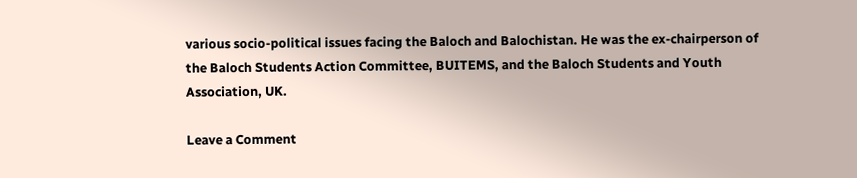various socio-political issues facing the Baloch and Balochistan. He was the ex-chairperson of the Baloch Students Action Committee, BUITEMS, and the Baloch Students and Youth Association, UK.

Leave a Comment